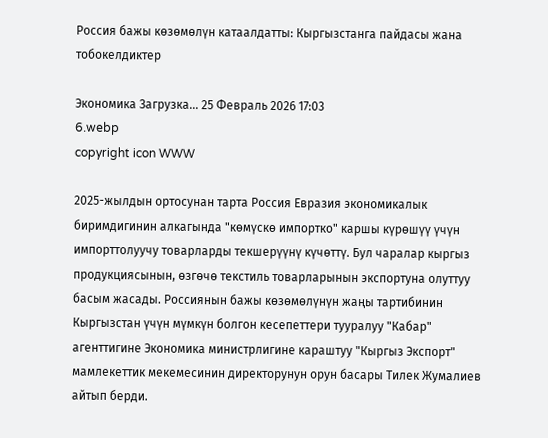Россия бажы көзөмөлүн катаалдатты: Кыргызстанга пайдасы жана тобокелдиктер

Экономика Загрузка... 25 Февраль 2026 17:03
6.webp
copyright icon WWW

2025-жылдын ортосунан тарта Россия Евразия экономикалык биримдигинин алкагында "көмүскө импортко" каршы күрөшүү үчүн импорттолуучу товарларды текшерүүнү күчөттү. Бул чаралар кыргыз продукциясынын, өзгөчө текстиль товарларынын экспортуна олуттуу басым жасады. Россиянын бажы көзөмөлүнүн жаңы тартибинин Кыргызстан үчүн мүмкүн болгон кесепеттери тууралуу "Кабар" агенттигине Экономика министрлигине караштуу "Кыргыз Экспорт" мамлекеттик мекемесинин директорунун орун басары Тилек Жумалиев айтып берди.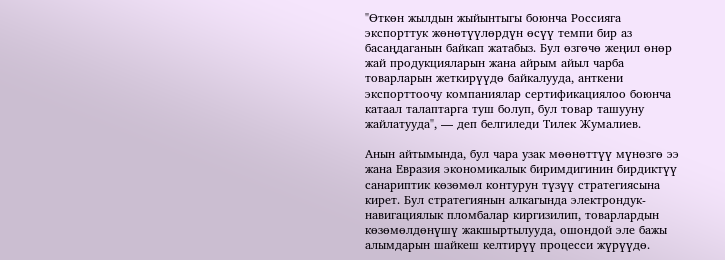"Өткөн жылдын жыйынтыгы боюнча Россияга экспорттук жөнөтүүлөрдүн өсүү темпи бир аз басаңдаганын байкап жатабыз. Бул өзгөчө жеңил өнөр жай продукцияларын жана айрым айыл чарба товарларын жеткирүүдө байкалууда, анткени экспорттоочу компаниялар сертификациялоо боюнча катаал талаптарга туш болуп, бул товар ташууну жайлатууда", — деп белгиледи Тилек Жумалиев.

Анын айтымында, бул чара узак мөөнөттүү мүнөзгө ээ жана Евразия экономикалык биримдигинин бирдиктүү санариптик көзөмөл контурун түзүү стратегиясына кирет. Бул стратегиянын алкагында электрондук-навигациялык пломбалар киргизилип, товарлардын көзөмөлдөнүшү жакшыртылууда, ошондой эле бажы алымдарын шайкеш келтирүү процесси жүрүүдө.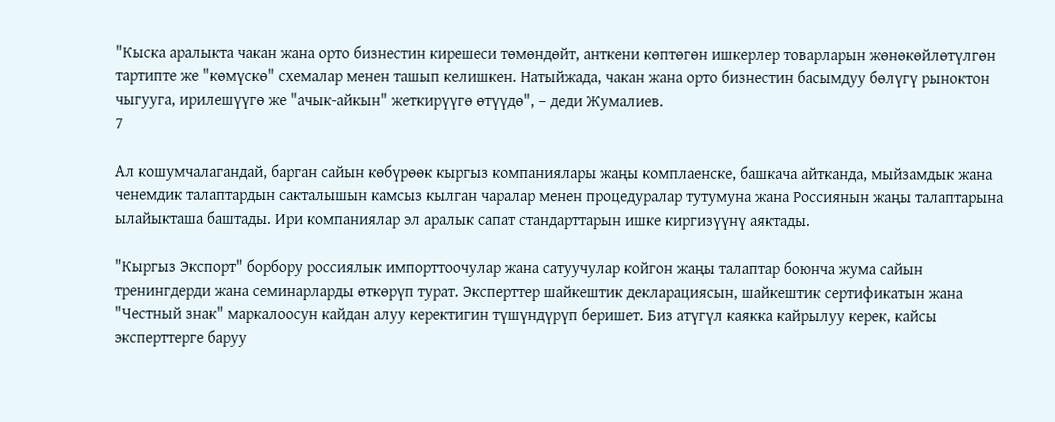"Кыска аралыкта чакан жана орто бизнестин кирешеси төмөндөйт, анткени көптөгөн ишкерлер товарларын жөнөкөйлөтүлгөн тартипте же "көмүскө" схемалар менен ташып келишкен. Натыйжада, чакан жана орто бизнестин басымдуу бөлүгү рыноктон чыгууга, ирилешүүгө же "ачык-айкын" жеткирүүгө өтүүдө", – деди Жумалиев.
7

Ал кошумчалагандай, барган сайын көбүрөөк кыргыз компаниялары жаңы комплаенске, башкача айтканда, мыйзамдык жана ченемдик талаптардын сакталышын камсыз кылган чаралар менен процедуралар тутумуна жана Россиянын жаңы талаптарына ылайыкташа баштады. Ири компаниялар эл аралык сапат стандарттарын ишке киргизүүнү аяктады.

"Кыргыз Экспорт" борбору россиялык импорттоочулар жана сатуучулар койгон жаңы талаптар боюнча жума сайын тренингдерди жана семинарларды өткөрүп турат. Эксперттер шайкештик декларациясын, шайкештик сертификатын жана "Честный знак" маркалоосун кайдан алуу керектигин түшүндүрүп беришет. Биз атүгүл каякка кайрылуу керек, кайсы эксперттерге баруу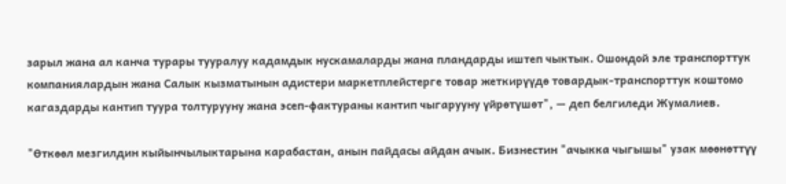зарыл жана ал канча турары тууралуу кадамдык нускамаларды жана пландарды иштеп чыктык. Ошондой эле транспорттук компаниялардын жана Салык кызматынын адистери маркетплейстерге товар жеткирүүдө товардык-транспорттук коштомо кагаздарды кантип туура толтурууну жана эсеп-фактураны кантип чыгарууну үйрөтүшөт", — деп белгиледи Жумалиев.

"Өткөөл мезгилдин кыйынчылыктарына карабастан, анын пайдасы айдан ачык. Бизнестин "ачыкка чыгышы" узак мөөнөттүү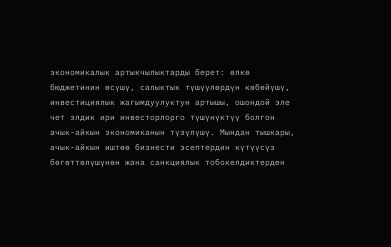экономикалык артыкчылыктарды берет: өлкө бюджетинин өсүшү, салыктык түшүүлөрдүн көбөйүшү, инвестициялык жагымдуулуктун артышы, ошондой эле чет элдик ири инвесторлорго түшүнүктүү болгон ачык-айкын экономиканын түзүлүшү. Мындан тышкары, ачык-айкын иштөө бизнести эсептердин күтүүсүз бөгөттөлүшүнөн жана санкциялык тобокелдиктерден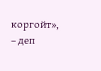коргойт», – деп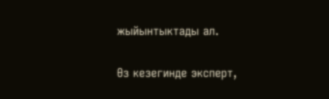жыйынтыктады ал.

Өз кезегинде эксперт,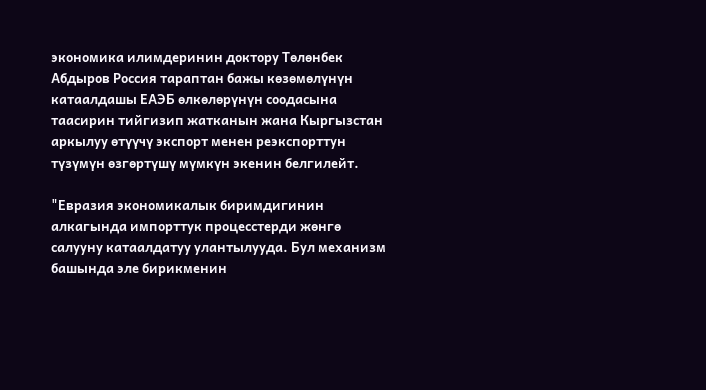экономика илимдеринин доктору Төлөнбек Абдыров Россия тараптан бажы көзөмөлүнүн катаалдашы ЕАЭБ өлкөлөрүнүн соодасына таасирин тийгизип жатканын жана Кыргызстан аркылуу өтүүчү экспорт менен реэкспорттун түзүмүн өзгөртүшү мүмкүн экенин белгилейт.

"Евразия экономикалык биримдигинин алкагында импорттук процесстерди жөнгө салууну катаалдатуу улантылууда. Бул механизм башында эле бирикменин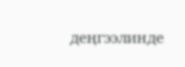деңгээлинде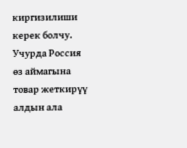киргизилиши керек болчу. Учурда Россия өз аймагына товар жеткирүү алдын ала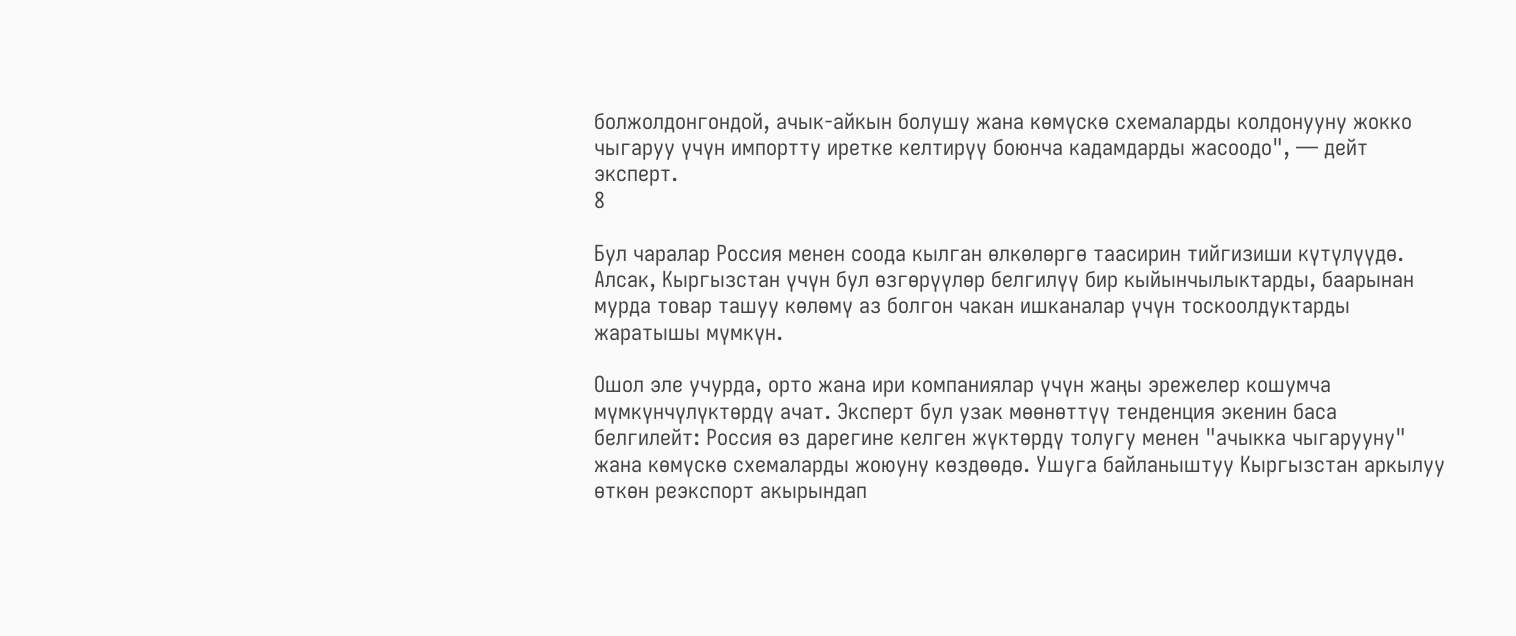болжолдонгондой, ачык-айкын болушу жана көмүскө схемаларды колдонууну жокко чыгаруу үчүн импортту иретке келтирүү боюнча кадамдарды жасоодо", — дейт эксперт.
8

Бул чаралар Россия менен соода кылган өлкөлөргө таасирин тийгизиши күтүлүүдө. Алсак, Кыргызстан үчүн бул өзгөрүүлөр белгилүү бир кыйынчылыктарды, баарынан мурда товар ташуу көлөмү аз болгон чакан ишканалар үчүн тоскоолдуктарды жаратышы мүмкүн.

Ошол эле учурда, орто жана ири компаниялар үчүн жаңы эрежелер кошумча мүмкүнчүлүктөрдү ачат. Эксперт бул узак мөөнөттүү тенденция экенин баса белгилейт: Россия өз дарегине келген жүктөрдү толугу менен "ачыкка чыгарууну" жана көмүскө схемаларды жоюуну көздөөдө. Ушуга байланыштуу Кыргызстан аркылуу өткөн реэкспорт акырындап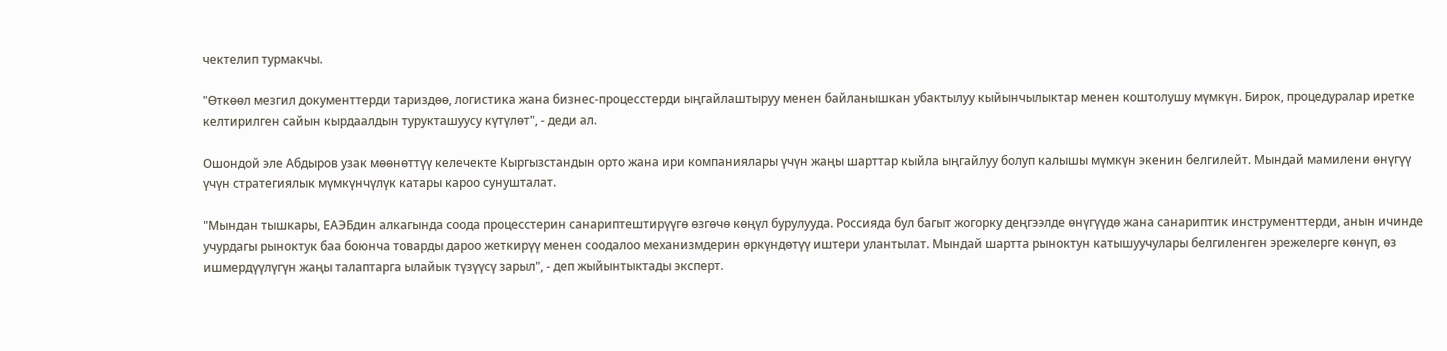чектелип турмакчы.

"Өткөөл мезгил документтерди тариздөө, логистика жана бизнес-процесстерди ыңгайлаштыруу менен байланышкан убактылуу кыйынчылыктар менен коштолушу мүмкүн. Бирок, процедуралар иретке келтирилген сайын кырдаалдын турукташуусу күтүлөт", - деди ал.

Ошондой эле Абдыров узак мөөнөттүү келечекте Кыргызстандын орто жана ири компаниялары үчүн жаңы шарттар кыйла ыңгайлуу болуп калышы мүмкүн экенин белгилейт. Мындай мамилени өнүгүү үчүн стратегиялык мүмкүнчүлүк катары кароо сунушталат.

"Мындан тышкары, ЕАЭБдин алкагында соода процесстерин санариптештирүүгө өзгөчө көңүл бурулууда. Россияда бул багыт жогорку деңгээлде өнүгүүдө жана санариптик инструменттерди, анын ичинде учурдагы рыноктук баа боюнча товарды дароо жеткирүү менен соодалоо механизмдерин өркүндөтүү иштери улантылат. Мындай шартта рыноктун катышуучулары белгиленген эрежелерге көнүп, өз ишмердүүлүгүн жаңы талаптарга ылайык түзүүсү зарыл", - деп жыйынтыктады эксперт.